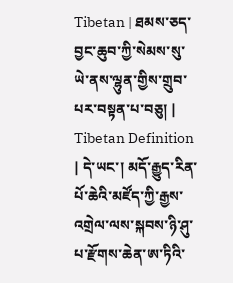Tibetan | ཐམས་ཅད་བྱང་ཆུབ་ཀྱི་སེམས་སུ་ཡེ་ནས་ལྷུན་གྱིས་གྲུབ་པར་བསྟན་པ་བཅུ། |
Tibetan Definition | དེ་ཡང་། མདོ་རྒྱུད་རིན་པོ་ཆེའི་མཛོད་ཀྱི་རྒྱས་འགྲེལ་ལས་སྐབས་ཉི་ཤུ་པ་རྫོགས་ཆེན་ཨ་ཏིའི་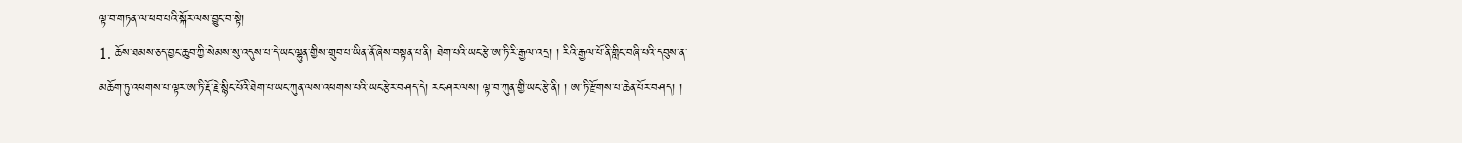ལྟ་བ་གཏན་ལ་ཕབ་པའི་སྐོར་ལས་བྱུང་བ་སྟེ།
1. ཆོས་ཐམས་ཅད་བྱང་ཆུབ་ཀྱི་སེམས་སུ་འདུས་པ་དེ་ཡང་ལྷུན་གྱིས་གྲུབ་པ་ཡིན་ནོ་ཞེས་བསྟན་པ་ནི། ཐེག་པའི་ཡང་རྩེ་ཨ་ཏི་རི་རྒྱལ་འདྲ། ། རིའི་རྒྱལ་པོ་ནི་གླིང་བཞི་པའི་དབུས་ན་མཆོག་ཏུ་འཕགས་པ་ལྟར་ཨ་ཏི་རྡོ་རྗེ་སྙིང་པོའི་ཐེག་པ་ཡང་ཀུན་ལས་འཕགས་པའི་ཡང་རྩེར་བཤད་དེ། རང་ཤར་ལས། ལྟ་བ་ཀུན་གྱི་ཡང་རྩེ་ནི། ། ཨ་ཏི་རྫོགས་པ་ཆེན་པོར་བཤད། །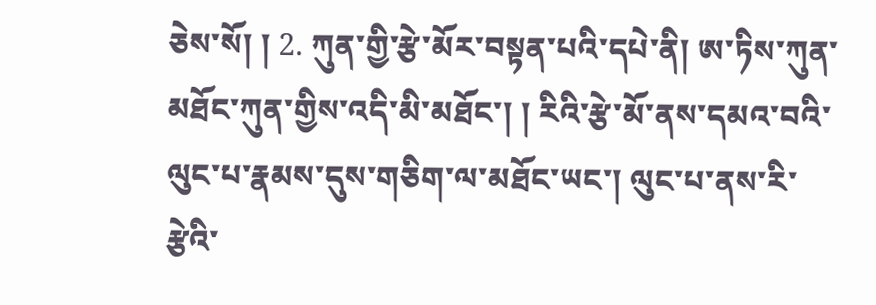ཅེས་སོ། ། 2. ཀུན་གྱི་རྩེ་མོར་བསྟན་པའི་དཔེ་ནི། ཨ་ཏིས་ཀུན་མཐོང་ཀུན་གྱིས་འདི་མི་མཐོང་། ། རིའི་རྩེ་མོ་ནས་དམའ་བའི་ལུང་པ་རྣམས་དུས་གཅིག་ལ་མཐོང་ཡང་། ལུང་པ་ནས་རི་རྩེའི་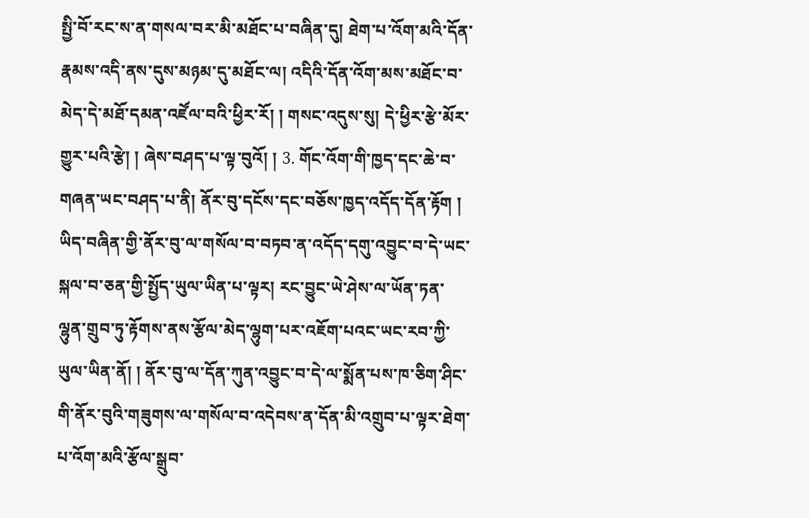སྤྱི་བོ་རང་ས་ན་གསལ་བར་མི་མཐོང་པ་བཞིན་དུ། ཐེག་པ་འོག་མའི་དོན་རྣམས་འདི་ནས་དུས་མཉམ་དུ་མཐོང་ལ། འདིའི་དོན་འོག་མས་མཐོང་བ་མེད་དེ་མཐོ་དམན་འཛོལ་བའི་ཕྱིར་རོ། ། གསང་འདུས་སུ། དེ་ཕྱིར་རྩེ་མོར་གྱུར་པའི་རྩེ། ། ཞེས་བཤད་པ་ལྟ་བུའོ། ། 3. གོང་འོག་གི་ཁྱད་དང་ཆེ་བ་གཞན་ཡང་བཤད་པ་ནི། ནོར་བུ་དངོས་དང་བཅོས་ཁྱད་འདོད་དོན་རྟོག ། ཡིད་བཞིན་གྱི་ནོར་བུ་ལ་གསོལ་བ་བཏབ་ན་འདོད་དགུ་འབྱུང་བ་དེ་ཡང་སྐལ་བ་ཅན་གྱི་སྤྱོད་ཡུལ་ཡིན་པ་ལྟར། རང་བྱུང་ཡེ་ཤེས་ལ་ཡོན་ཏན་ལྷུན་གྲུབ་ཏུ་རྟོགས་ནས་རྩོལ་མེད་ལྷུག་པར་འཇོག་པའང་ཡང་རབ་ཀྱི་ཡུལ་ཡིན་ནོ། ། ནོར་བུ་ལ་དོན་ཀུན་འབྱུང་བ་དེ་ལ་སྨོན་པས་ཁ་ཅིག་ཤིང་གི་ནོར་བུའི་གཟུགས་ལ་གསོལ་བ་འདེབས་ན་དོན་མི་འགྲུབ་པ་ལྟར་ཐེག་པ་འོག་མའི་རྩོལ་སྒྲུབ་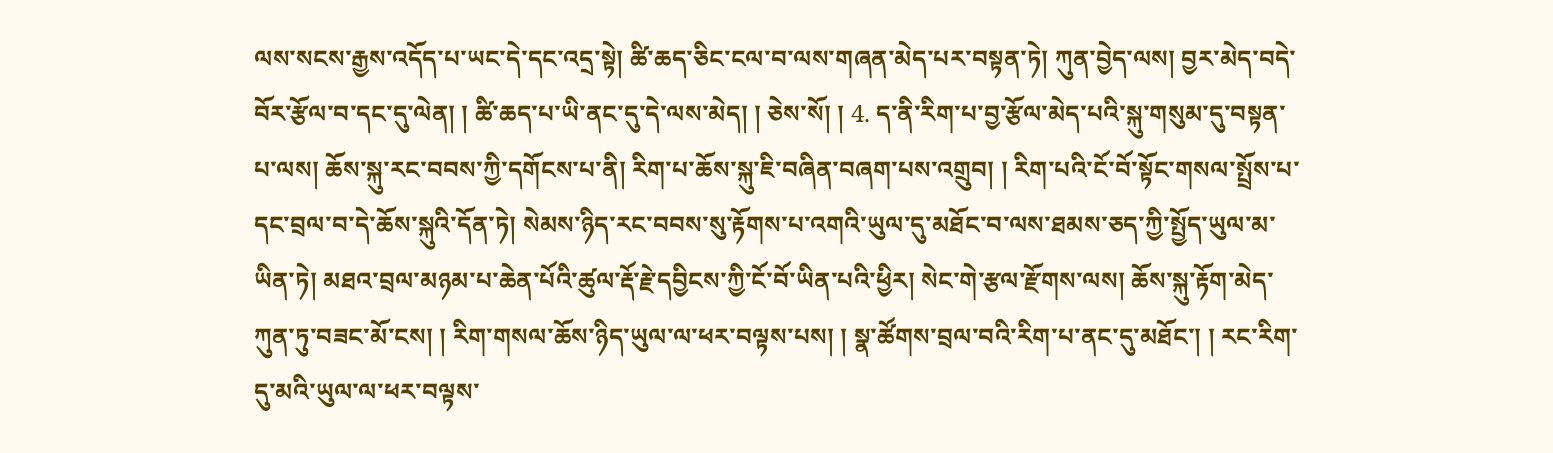ལས་སངས་རྒྱས་འདོད་པ་ཡང་དེ་དང་འདྲ་སྟེ། ཚི་ཆད་ཅིང་ངལ་བ་ལས་གཞན་མེད་པར་བསྟན་ཏེ། ཀུན་བྱེད་ལས། བྱར་མེད་བདེ་བོར་རྩོལ་བ་དང་དུ་ལེན། ། ཚི་ཆད་པ་ཡི་ནང་དུ་དེ་ལས་མེད། ། ཅེས་སོ། ། 4. ད་ནི་རིག་པ་བྱ་རྩོལ་མེད་པའི་སྐུ་གསུམ་དུ་བསྟན་པ་ལས། ཆོས་སྐུ་རང་བབས་ཀྱི་དགོངས་པ་ནི། རིག་པ་ཆོས་སྐུ་ཇི་བཞིན་བཞག་པས་འགྲུབ། ། རིག་པའི་ངོ་བོ་སྟོང་གསལ་སྤྲོས་པ་དང་བྲལ་བ་དེ་ཆོས་སྐུའི་དོན་ཏེ། སེམས་ཉིད་རང་བབས་སུ་རྟོགས་པ་འགའི་ཡུལ་དུ་མཐོང་བ་ལས་ཐམས་ཅད་ཀྱི་སྤྱོད་ཡུལ་མ་ཡིན་ཏེ། མཐའ་བྲལ་མཉམ་པ་ཆེན་པོའི་ཚུལ་རྡོ་རྗེ་དབྱིངས་ཀྱི་ངོ་བོ་ཡིན་པའི་ཕྱིར། སེང་གེ་རྩལ་རྫོགས་ལས། ཆོས་སྐུ་རྟོག་མེད་ཀུན་ཏུ་བཟང་མོ་ངས། ། རིག་གསལ་ཆོས་ཉིད་ཡུལ་ལ་ཕར་བལྟས་པས། ། སྣ་ཚོགས་བྲལ་བའི་རིག་པ་ནང་དུ་མཐོང་། ། རང་རིག་དུ་མའི་ཡུལ་ལ་ཕར་བལྟས་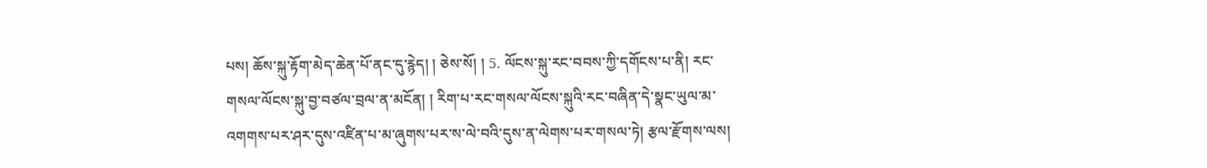པས། ཆོས་སྐུ་རྟོག་མེད་ཆེན་པོ་ནང་དུ་རྙེད། ། ཅེས་སོ། ། 5. ལོངས་སྐུ་རང་བབས་ཀྱི་དགོངས་པ་ནི། རང་གསལ་ལོངས་སྐུ་བྱ་བཙལ་བྲལ་ན་མངོན། ། རིག་པ་རང་གསལ་ལོངས་སྐུའི་རང་བཞིན་དེ་སྣང་ཡུལ་མ་འགགས་པར་ཤར་དུས་འཛིན་པ་མ་ཞུགས་པར་ས་ལེ་བའི་དུས་ན་ལེགས་པར་གསལ་ཏེ། རྩལ་རྫོགས་ལས།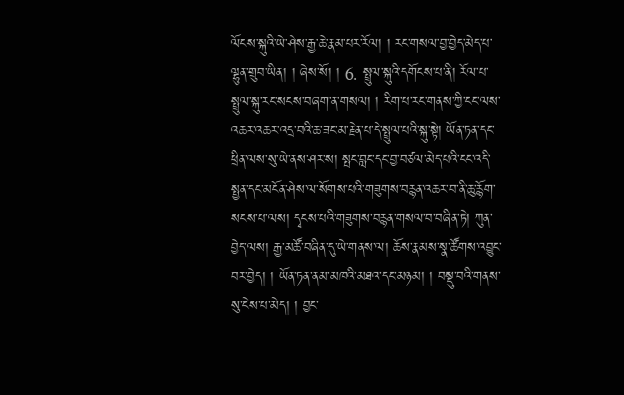ལོངས་སྐུའི་ཡེ་ཤེས་རྒྱ་ཆེ་རྣམ་པར་རོལ། ། རང་གསལ་བྱ་བྱེད་མེད་པ་ལྷུན་གྲུབ་ཡིན། ། ཞེས་སོ། ། 6. སྤྲུལ་སྐུའི་དགོངས་པ་ནི། རོལ་པ་སྤྲུལ་སྐུ་རང་སངས་བཞག་ན་གསལ། ། རིག་པ་རང་གནས་ཀྱི་ངང་ལས་འཆར་འཆར་འདྲ་བའི་ཆ་ཟང་མ་རྗེན་པ་དེ་སྤྲུལ་པའི་སྐུ་སྟེ། ཡོན་ཏན་དང་ཕྲིན་ལས་སུ་ཡེ་ནས་ཤར་ས། སྤང་བླང་དང་བྱ་བཙལ་མེད་པའི་ངང་འདི་སྤྱན་དང་མངོན་ཤེས་ལ་སོགས་པའི་གཟུགས་བརྙན་འཆར་བ་ནི་ཆུ་རྙོག་སངས་པ་ལས། དྭངས་པའི་གཟུགས་བརྙན་གསལ་བ་བཞིན་ཏེ། ཀུན་བྱེད་ལས། རྒྱ་མཚོ་བཞིན་དུ་ཡེ་གནས་ལ། ཆོས་རྣམས་སྣ་ཚོགས་འབྱུང་བར་བྱེད། ། ཡོན་ཏན་ནམ་མཁའི་མཐའ་དང་མཉམ། ། བསྡུ་བའི་གནས་སུ་ངེས་པ་མེད། ། བྱང་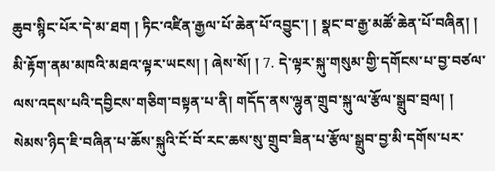ཆུབ་སྙིང་པོར་དེ་མ་ཐག ། ཏིང་འཛིན་རྒྱལ་པོ་ཆེན་པོ་འབྱུང་། ། སྣང་བ་རྒྱ་མཚོ་ཆེན་པོ་བཞིན། ། མི་རྟོག་ནམ་མཁའི་མཐའ་ལྟར་ཡངས། ། ཞེས་སོ། ། 7. དེ་ལྟར་སྐུ་གསུམ་གྱི་དགོངས་པ་བྱ་བཙལ་ལས་འདས་པའི་དབྱིངས་གཅིག་བསྟན་པ་ནི། གདོད་ནས་ལྷུན་གྲུབ་སྐུ་ལ་རྩོལ་སྒྲུབ་བྲལ། ། སེམས་ཉིད་ཇི་བཞིན་པ་ཆོས་སྐུའི་ངོ་བོ་རང་ཆས་སུ་གྲུབ་ཟིན་པ་རྩོལ་སྒྲུབ་བྱ་མི་དགོས་པར་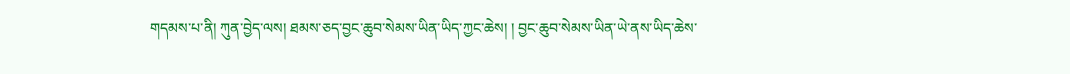གདམས་པ་ནི། ཀུན་བྱེད་ལས། ཐམས་ཅད་བྱང་ཆུབ་སེམས་ཡིན་ཡིད་ཀྱང་ཆེས། ། བྱང་ཆུབ་སེམས་ཡིན་ཡེ་ནས་ཡིད་ཆེས་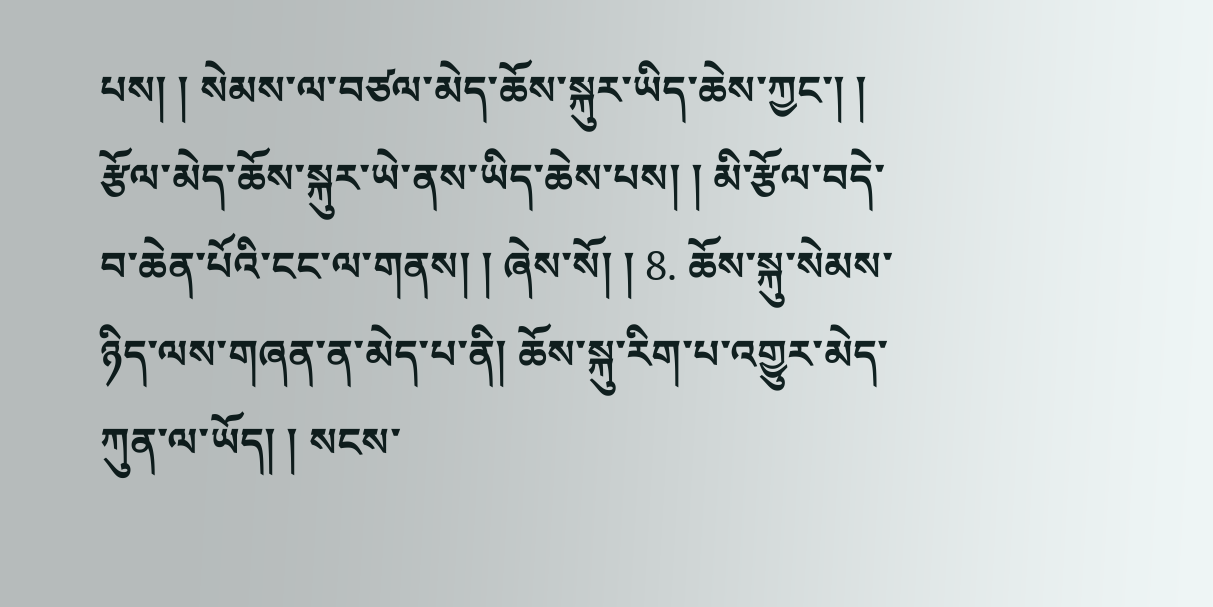པས། ། སེམས་ལ་བཙལ་མེད་ཆོས་སྐུར་ཡིད་ཆེས་ཀྱང་། ། རྩོལ་མེད་ཆོས་སྐུར་ཡེ་ནས་ཡིད་ཆེས་པས། ། མི་རྩོལ་བདེ་བ་ཆེན་པོའི་ངང་ལ་གནས། ། ཞེས་སོ། ། 8. ཆོས་སྐུ་སེམས་ཉིད་ལས་གཞན་ན་མེད་པ་ནི། ཆོས་སྐུ་རིག་པ་འགྱུར་མེད་ཀུན་ལ་ཡོད། ། སངས་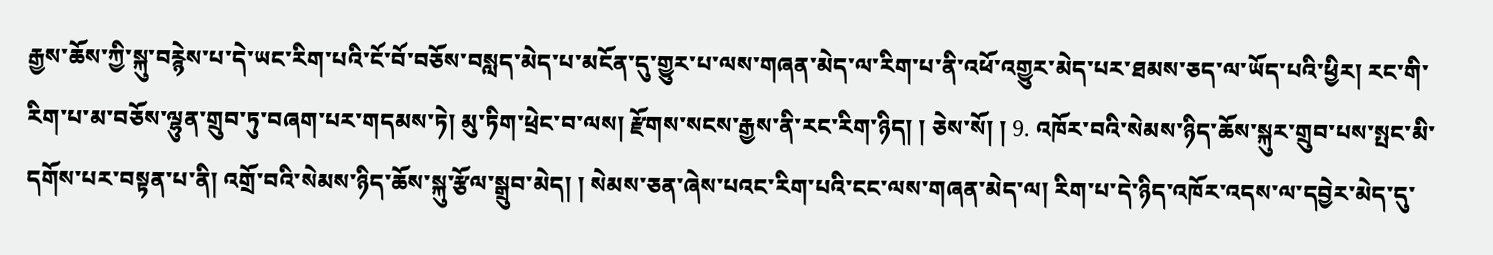རྒྱས་ཆོས་ཀྱི་སྐུ་བརྙེས་པ་དེ་ཡང་རིག་པའི་ངོ་བོ་བཅོས་བསླད་མེད་པ་མངོན་དུ་གྱུར་པ་ལས་གཞན་མེད་ལ་རིག་པ་ནི་འཕོ་འགྱུར་མེད་པར་ཐམས་ཅད་ལ་ཡོད་པའི་ཕྱིར། རང་གི་རིག་པ་མ་བཅོས་ལྷུན་གྲུབ་ཏུ་བཞག་པར་གདམས་ཏེ། མུ་ཏིག་ཕྲེང་བ་ལས། རྫོགས་སངས་རྒྱས་ནི་རང་རིག་ཉིད། ། ཅེས་སོ། ། 9. འཁོར་བའི་སེམས་ཉིད་ཆོས་སྐུར་གྲུབ་པས་སྤང་མི་དགོས་པར་བསྟན་པ་ནི། འགྲོ་བའི་སེམས་ཉིད་ཆོས་སྐུ་རྩོལ་སྒྲུབ་མེད། ། སེམས་ཅན་ཞེས་པའང་རིག་པའི་ངང་ལས་གཞན་མེད་ལ། རིག་པ་དེ་ཉིད་འཁོར་འདས་ལ་དབྱེར་མེད་དུ་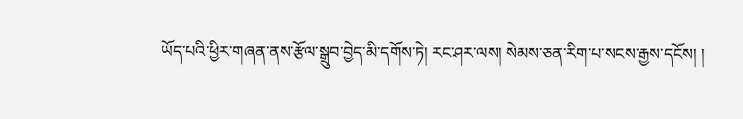ཡོད་པའི་ཕྱིར་གཞན་ནས་རྩོལ་སྒྲུབ་བྱེད་མི་དགོས་ཏེ། རང་ཤར་ལས། སེམས་ཅན་རིག་པ་སངས་རྒྱས་དངོས། །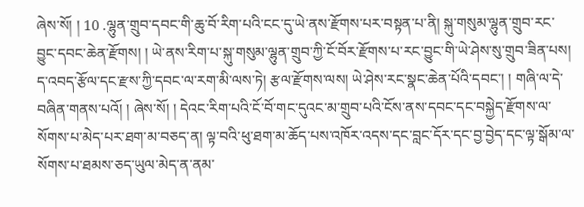ཞེས་སོ། ། 10 .ལྷུན་གྲུབ་དབང་གི་ཆུ་བོ་རིག་པའི་ངང་དུ་ཡེ་ནས་རྫོགས་པར་བསྟན་པ་ནི། སྐུ་གསུམ་ལྷུན་གྲུབ་རང་བྱུང་དབང་ཆེན་རྫོགས། ། ཡེ་ནས་རིག་པ་སྐུ་གསུམ་ལྷུན་གྲུབ་ཀྱི་ངོ་བོར་རྫོགས་པ་རང་བྱུང་གི་ཡེ་ཤེས་སུ་གྲུབ་ཟིན་པས། ད་འབད་རྩོལ་དང་རྫས་ཀྱི་དབང་ལ་རག་མི་ལས་ཏེ། རྩལ་རྫོགས་ལས། ཡེ་ཤེས་རང་སྣང་ཆེན་པོའི་དབང་། ། གཞི་ལ་དེ་བཞིན་གནས་པའོ། ། ཞེས་སོ། ། དེའང་རིག་པའི་ངོ་བོ་གང་དུའང་མ་གྲུབ་པའི་ངོས་ནས་དབང་དང་བསྐྱེད་རྫོགས་ལ་སོགས་པ་མེད་པར་ཐག་མ་བཅད་ན། ལྟ་བའི་ཕུ་ཐག་མ་ཆོད་པས་འཁོར་འདས་དང་བླང་དོར་དང་བྱ་བྱེད་དང་ལྟ་སྒོམ་ལ་སོགས་པ་ཐམས་ཅད་ཡུལ་མེད་ན་ནམ་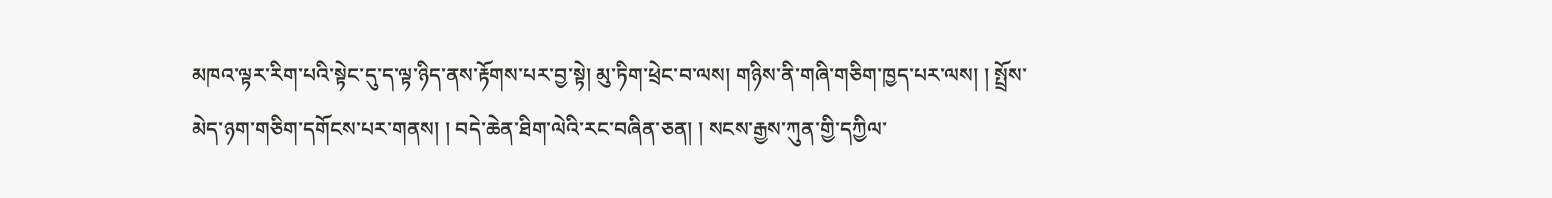མཁའ་ལྟར་རིག་པའི་སྟེང་དུ་ད་ལྟ་ཉིད་ནས་རྟོགས་པར་བྱ་སྟེ། མུ་ཏིག་ཕྲེང་བ་ལས། གཉིས་ནི་གཞི་གཅིག་ཁྱད་པར་ལས། ། སྤྲོས་མེད་ཉག་གཅིག་དགོངས་པར་གནས། ། བདེ་ཆེན་ཐིག་ལེའི་རང་བཞིན་ཅན། ། སངས་རྒྱས་ཀུན་གྱི་དཀྱིལ་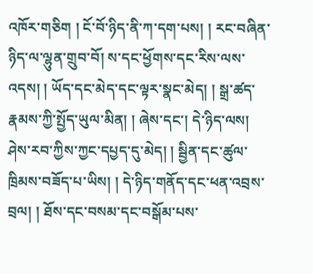འཁོར་གཅིག ། ངོ་བོ་ཉིད་ནི་ཀ་དག་པས། ། རང་བཞིན་ཉིད་ལ་ལྷུན་གྲུབ་བོ། ས་དང་ཕྱོགས་དང་རིས་ལས་འདས། ། ཡོད་དང་མེད་དང་ལྟར་སྣང་མེད། ། སྒྲ་ཚད་རྣམས་ཀྱི་སྤྱོད་ཡུལ་མིན། ། ཞེས་དང་། དེ་ཉིད་ལས། ཤེས་རབ་ཀྱིས་ཀྱང་དཔྱད་དུ་མེད། ། སྦྱིན་དང་ཚུལ་ཁྲིམས་བཟོད་པ་ཡིས། ། དེ་ཉིད་གནོད་དང་ཕན་འབྲས་བྲལ། ། ཐོས་དང་བསམ་དང་བསྒོམ་པས་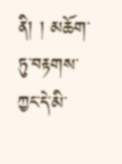ནི། ། མཆོག་ཏུ་བརྟགས་ཀྱང་དེ་མི་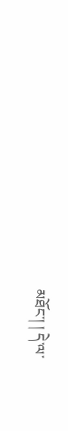མཐོང་། ། དེ་ལ་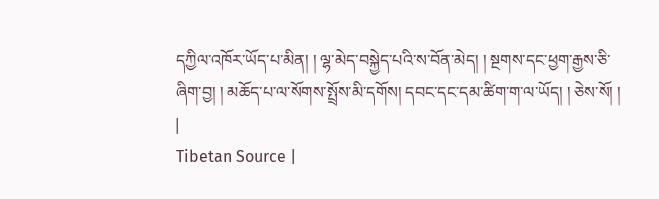དཀྱིལ་འཁོར་ཡོད་པ་མིན། ། ལྷ་མེད་བསྐྱེད་པའི་ས་བོན་མེད། ། སྔགས་དང་ཕྱག་རྒྱས་ཅི་ཞིག་བྱ། ། མཆོད་པ་ལ་སོགས་སྤྲོས་མི་དགོས། དབང་དང་དམ་ཚིག་ག་ལ་ཡོད། ། ཅེས་སོ། ། |
Tibetan Source |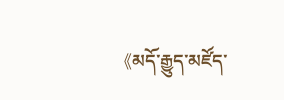《མདོ་རྒྱུད་མཛོད་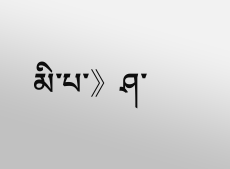མི་པ་》ཤ་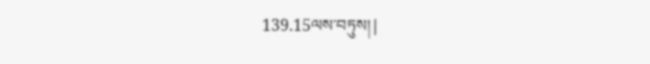139.15ལས་བཏུས། |